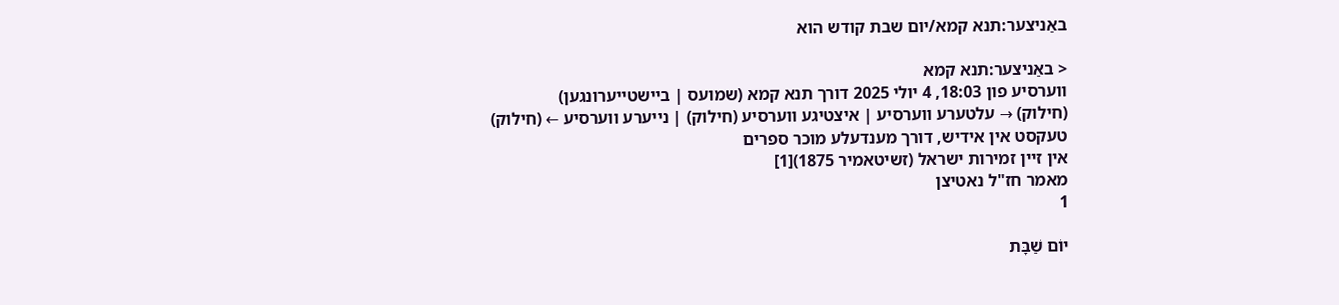באַניצער:תנא קמא/יום שבת קודש הוא

< באַניצער:תנא קמא
ווערסיע פון 18:03, 4 יולי 2025 דורך תנא קמא (שמועס | ביישטייערונגען)
(חילוק) → עלטערע ווערסיע | איצטיגע ווערסיע (חילוק) | נייערע ווערסיע ← (חילוק)
טעקסט אין אידיש, דורך מענדעלע מוכר ספרים
אין זיין זמירות ישראל (זשיטאמיר 1875)[1]
מאמר חז"ל נאטיצן
1

יוֹם שַׁבָּת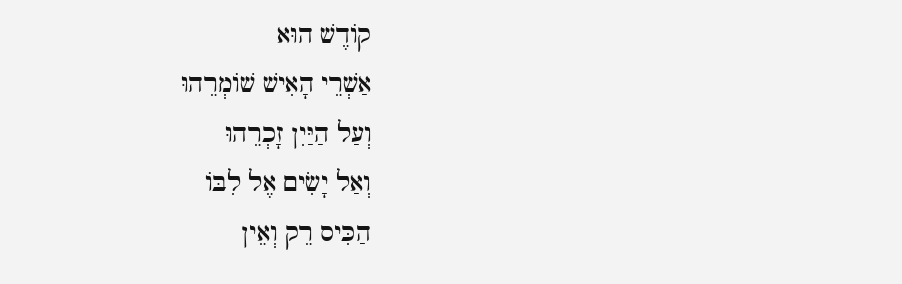קוֹדֶשׁ הוּא
אַשְׁרֵי הָאִישׁ שׁוֹמְרֵהוּ
וְעַל הַיַּיִן זָכְרֵהוּ
וְאַל יָשִׂים אֶל לִבּוֹ
הַכִּיס רֵק וְאֵין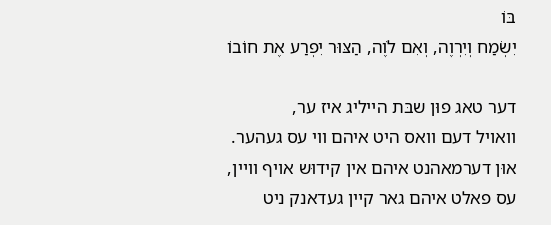בּוֹ
יִשְׂמַח וְיִרְוֶה, וְאִם לֹוֶה, הַצּוּר יִפְרַע אֶת חוֹבוֹ

דער טאג פוּן שבּת הײליג איז ער,
װאױל דעם װאס היט איהם װי עס געהער.
אוּן דערמאהנט איהם אין קידוּש אױף װײן,
עס פאלט איהם גאר קײן געדאנק ניט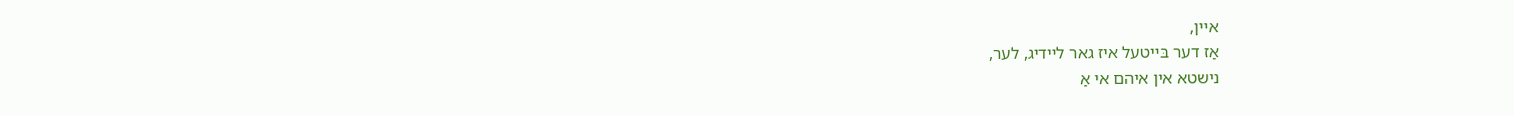אײן,
אַז דער בּײטעל איז גאר לײדיג, לער,
נישטא אין איהם אי אַ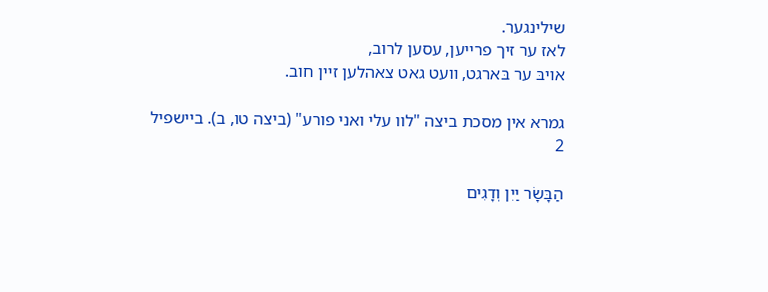שילינגער.
לאז ער זיך פרײען, עסען לרוב,
אױבּ ער בּארגט, װעט גאט צאהלען זײן חוב.

גמרא אין מסכת ביצה "לוו עלי ואני פורע" (ביצה טו, ב). ביישפיל
2

הַבָּשָׂר יַיִן וְדָגִים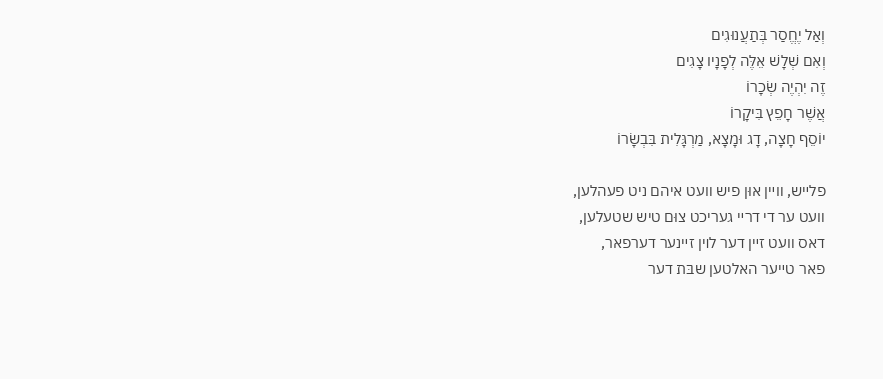וְאַל יֶחֱסַר בְּתַעֲנוּגִים
וְאִם שְׁלָשׁ אֵלֶּה לְפָנָיו צָגִים
זֶה יִהְיֶה שְׂכָרוֹ
אֲשֶׁר חָפֵץ בִּיקָרוֹ
יוֹסֵף חָצָה, דָג וּמָצָא, מַרְגָּלִית בִּבְשָׂרוֹ

פלײש, װײן אוּן פיש װעט איהם ניט פעהלען,
װעט ער די דרײ געריכט צוּם טיש שטעלען,
דאס װעט זײן דער לױן זײנער דערפאר,
פאר טײער האלטען שבּת דער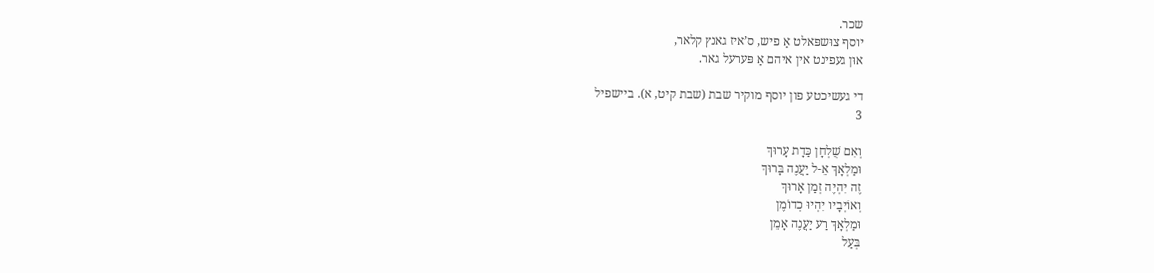שכר.
יוסף צוּשפּאלט אַ פיש, ס’איז גאנץ קלאר,
אוּן געפינט אין איהם אַ פּערעל גאר.

די געשיכטע פון יוסף מוקיר שבת (שבת קיט, א). ביישפיל
3

וְאִם שֻׁלְחָן כַּדָת עָרוּךְ
וּמַלְאָךְ אֵ-ל יַעֲנֶה בָּרוּךְ
זֶה יִהְיֶה זְמַן אָרוּךְ
וְאוֹיְבָיו יִהְיוּ כְדוֹמֶן
וּמַלְאָךְ רַע יַעֲנֶה אָמֵן
בְּעַל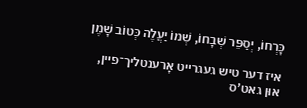כָּרְחוֹ, יְסַפֵּר שְׁבָחוֹ, שְׁמוֹ יַעֲלֶה כְּטוֹב שָׁמֶן

איז דער טיש געגרײט אָרענטליך־פײן,
אוּן גאט’ס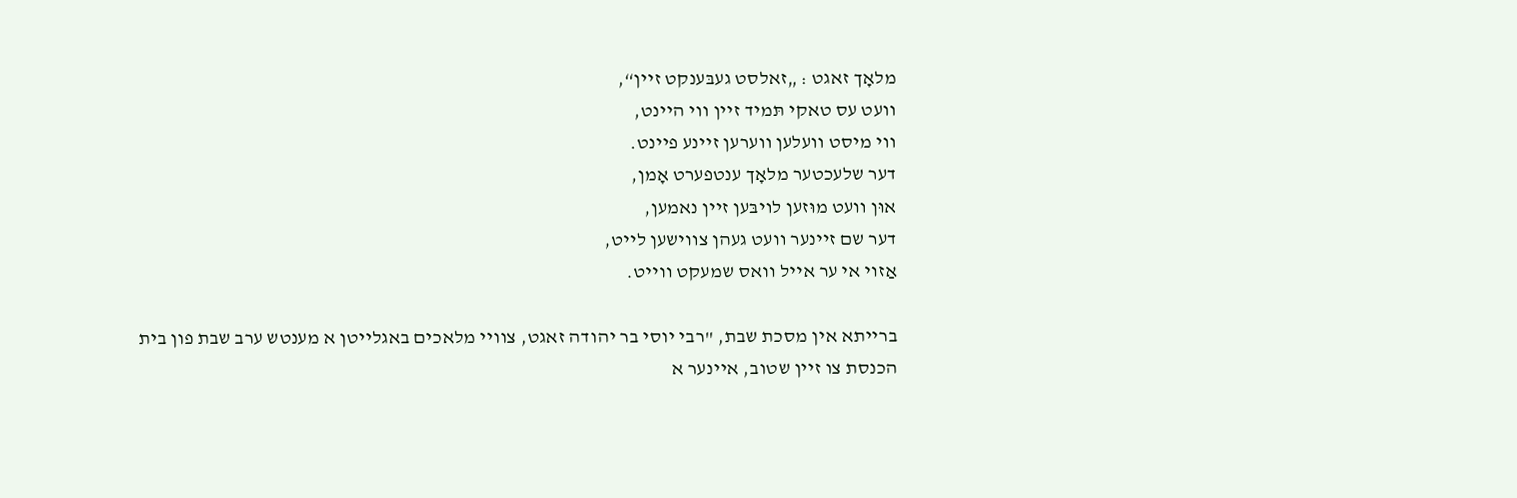מלאָך זאגט : „זאלסט געבּענקט זײן“,
װעט עס טאקי תּמיד זײן װי הײנט,
װי מיסט װעלען װערען זײנע פײנט.
דער שלעכטער מלאָך ענטפערט אָמן,
אוּן װעט מוּזען לױבּען זײן נאמען,
דער שם זײנער װעט געהן צװישען לײט,
אַזױ אי ער אײל װאס שמעקט װײט.

ברייתא אין מסכת שבת, "רבי יוסי בר יהודה זאגט, צוויי מלאכים באגלייטן א מענטש ערב שבת פון בית הכנסת צו זיין שטוב, איינער א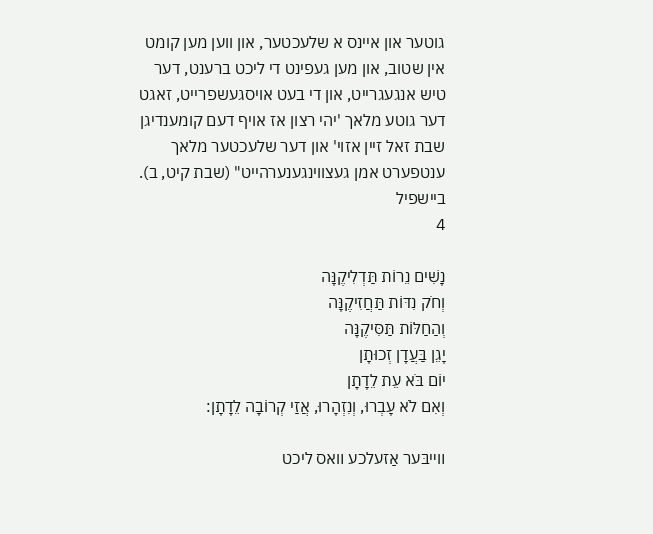גוטער און איינס א שלעכטער, און ווען מען קומט אין שטוב, און מען געפינט די ליכט ברענט, דער טיש אנגעגרייט, און די בעט אויסגעשפרייט, זאגט דער גוטע מלאך 'יהי רצון אז אויף דעם קומענדיגן שבת זאל זיין אזוי' און דער שלעכטער מלאך ענטפערט אמן געצווינגענערהייט" (שבת קיט, ב). ביישפיל
4

נָשִׁים נֵרוֹת תַּדְלִיקֶנָּה
וְחֹק נִדּוֹת תַּחֲזִיקֶנָּה
וְהַחַלּוֹת תַּסִּיקֶנָּה
יָגֵן בַּעֲדָן זְכוּתָן
יוֹם בֹּא עֵת לֵדָתָן
וְאִם לֹא עָבְרוּ, וְנִזְהָרוּ, אֲזַי קְרוֹבָה לֵדָתָן:

װײבּער אַזעלכע װאס ליכט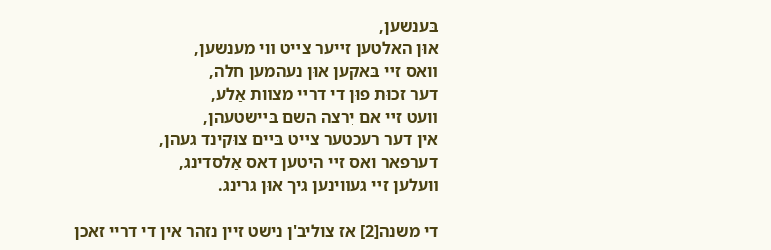בּענשען,
אוּן האלטען זײער צײט װי מענשען,
װאס זײ בּאקען אוּן נעהמען חלה,
דער זכוּת פוּן די דרײ מצװת אַלע,
װעט זײ אם יִרצה השם בּײשטעהן,
אין דער רעכטער צײט בּײם צוּקינד געהן,
דערפאר ואס זײ היטען דאס אַלסדינג,
װעלען זײ געװינען גיך אוּן גרינג.

די משנה[2] אז צוליב'ן נישט זיין נזהר אין די דריי זאכן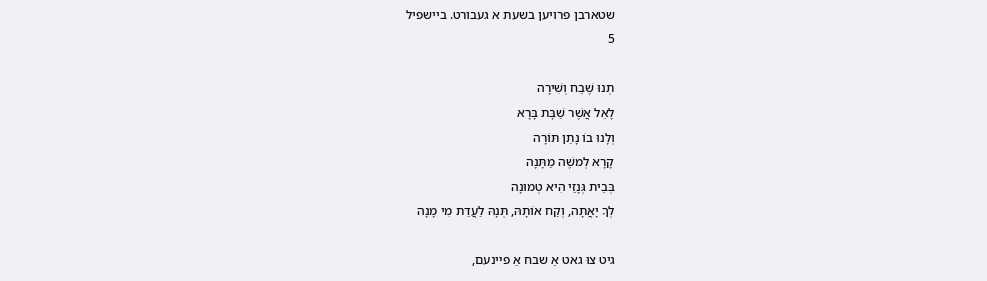שטארבן פרויען בשעת א געבורט. ביישפיל
5

תְנוּ שֶׁבַח וְשִׁירָה
לָאֵל אֲשֶׁר שַׁבָּת בָּרָא
וְלָנוּ בוֹ נָתַן תּוֹרָה
קָרָא לְמשֶׁה מַתָּנָה
בְּבֵית גְּנָזַי הִיא טְמוּנָה
לְךָ יָאֲתָה, וְקַח אוֹתָהּ, תְּנָהּ לַעֲדַת מִי מָנָה

גיט צוּ גאט אַ שבח אַ פײנעם,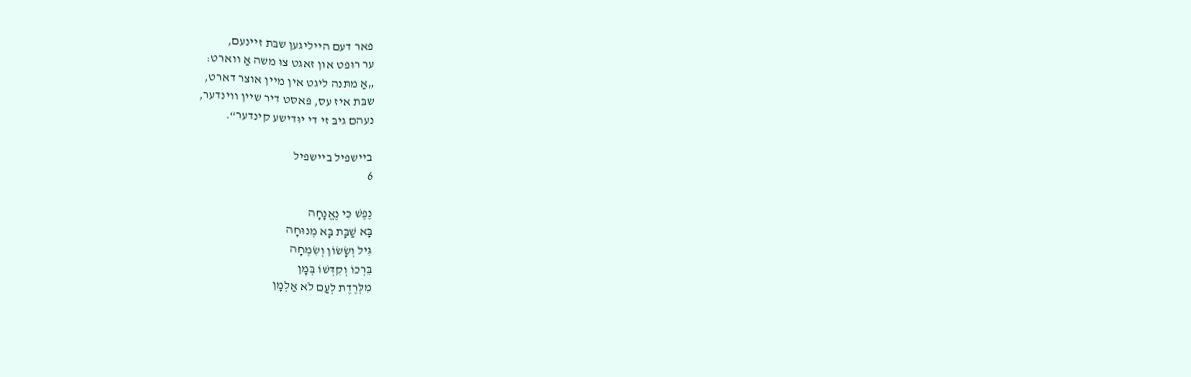פאר דעם הײליגען שבּת זײנעם,
ער רוּפט אוּן זאגט צוּ משה אַ װארט:
„אַ מתּנה ליגט אין מײן אוצר דארט,
שבּת איז עס, פּאסט דיר שײן װינדער,
נעהם גיבּ זי די יוּדישע קינדער“.

ביישפיל ביישפיל
6

נֶפֶשׁ כִּי נֶאֱנָחָה
בָּא שַׁבָּת בָּא מְנוּחָה
גִּיל וְשָׂשׂוֹן וְשִׂמְחָה
בֵּרְכוֹ וְקִדְּשׁוֹ בְּמָן
מִלְּרֶדֶת לְעַם לֹא אַלְמָן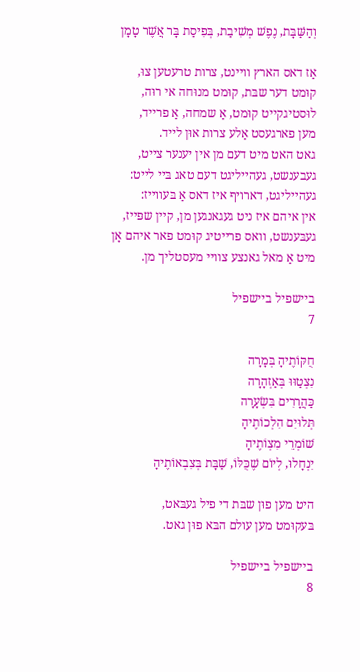וְהַשַּׁבָּת, נֶפֶשׁ מְשִׁיבַת, בְּפִיסַת בָּר אֲשֶׁר טָמָן

אַז דאס הארץ װײנט, צרות טרעטען צוּ,
קוּמט דער שבּת, קוּמט מנוּחה אי רוּה,
לוּסטיגקײט קוּמט, אַ שמחה, אַ פרײד,
מען פארגעסט אַלע צרות אוּן לײד.
גאט האט מיט דעם מן אין יענער צײט,
געבענשט, געהײליגט דעם טאג בּײ לײט:
געהײליגט, דארױף איז דאס אַ בּעװײז:
אין איהם איז ניט געגאנגען מן, קײן שפּײז,
געבּענשט, וואס פרײטיג קוּמט פאר איהם אָן
מיט אַ מאל גאנצע צװײ מעסטליך מן.

ביישפיל ביישפיל
7

חֻקּוֹתֶיהָ בְּמָרָה
נִצְטַוּוּ בְּאַזְהָרָה
כַּהֲרָרִים בִּשְׂעָרָה
תְּלוּיִם הִלְכוֹתֶיהָ
שׁוֹמְרֵי מִצְוֹתֶיהָ
יִנְחָלוּ, לְיוֹם שֶׁכֻּלּוֹ, שַׁבָּת בְּצִבְאוֹתֶיהָ

היט מען פוּן שבּת די פיל געבּאט,
בּעקוּמט מען עולם הבּא פוּן גאט.

ביישפיל ביישפיל
8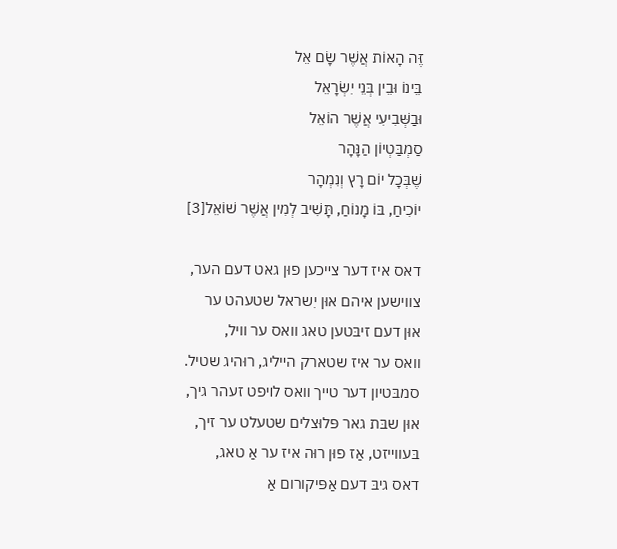זֶּה הָאוֹת אֲשֶׁר שָׂם אֵל
בֵּינוֹ וּבֵין בְּנֵי יִשְׂרָאֵל
וּבַשְּׁבִיעִי אֲשֶׁר הוֹאֵל
סַמְבַּטְיוֹן הַנָּהָר
שֶׁבְּכָל יוֹם רָץ וְנִמְהָר
יוֹכִיחַ, בּוֹ מָנוֹחַ, תָּשִׁיב לְמִין אֲשֶׁר שׁוֹאֵל[3]

דאס איז דער צײכען פוּן גאט דעם הער,
צװישען איהם אוּן יִשראל שטעהט ער
אוּן דעם זיבּטען טאג װאס ער װיל,
װאס ער איז שטארק הײליג, רוּהיג שטיל.
סמבּטיון דער טײך װאס לױפט זעהר גיך,
אוּן שבּת גאר פּלוּצלים שטעלט ער זיך,
בּעװײזט, אַז פוּן רוּה איז ער אַ טאג,
דאס גיבּ דעם אַפּיקורום אַ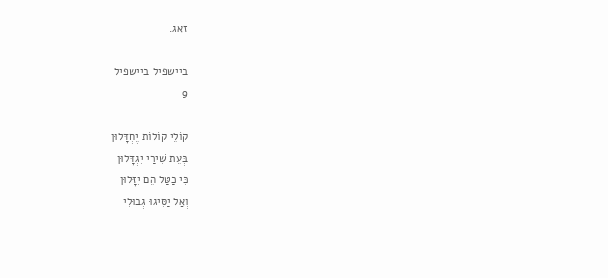זאג.

ביישפיל ביישפיל
9

קוֹלֵי קוֹלוֹת יֶחְדָּלוּן
בְּעֵת שִׁירַי יִגְדָּלוּן
כִּי כַטַּל הֵם יִזָּלוּן
וְאַל יַסִּיגוּ גְבוּלִי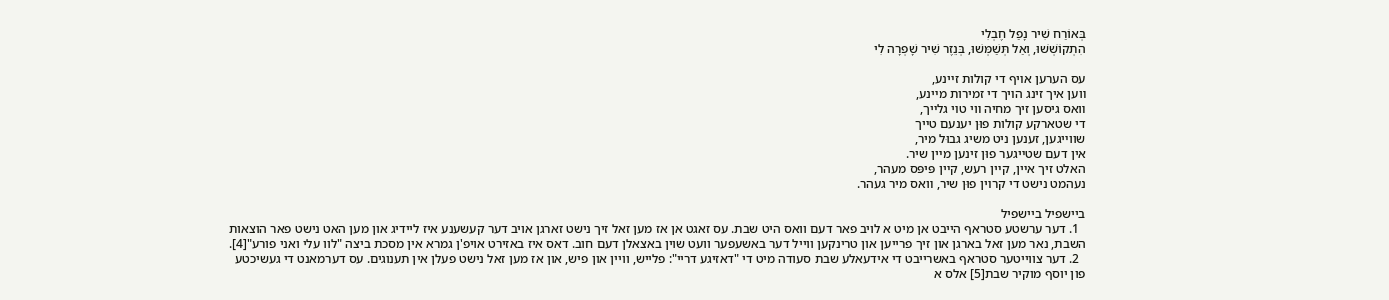בְּאוֹרַח שִׁיר נָפַל חֶבְלִי
הִתְקוֹשְׁשׁוּ, וְאַל תְּשַׁמְּשׁוּ, בְּנֵזֶר שִׁיר שָׁפְרָה לִי

עס הערען אױף די קולות זײנע,
װען איך זינג הױך די זמירות מײנע,
װאס גיסען זיך מחיה װי טױ גלײך,
די שטארקע קולות פוּן יענעם טײך
שווײגען, זענען ניט משיג גבוּל מיר,
אין דעם שטײגער פוּן זינען מײן שיר.
האלט זיך אײן, קײן רעש, קײן פּיפּס מעהר,
נעהמט נישט די קרױן פוּן שיר, װאס מיר געהר.

ביישפיל ביישפיל
  1. דער ערשטע סטראף הייבט אן מיט א לויב פאר דעם וואס היט שבת. עס זאגט אן אז מען זאל זיך נישט זארגן אויב דער קעשענע איז ליידיג און מען האט נישט פאר הוצאות השבת, נאר מען זאל בארגן און זיך פרייען און טרינקען ווייל דער באשעפער וועט שוין באצאלן דעם חוב. דאס איז באזירט אויפ'ן גמרא אין מסכת ביצה "לוו עלי ואני פורע"[4].
  2. דער צווייטער סטראף באשרייבט די אידעאלע שבת סעודה מיט די "דאזיגע דריי": פלייש, וויין און פיש, און אז מען זאל נישט פעלן אין תענוגים. עס דערמאנט די געשיכטע פון יוסף מוקיר שבת[5] אלס א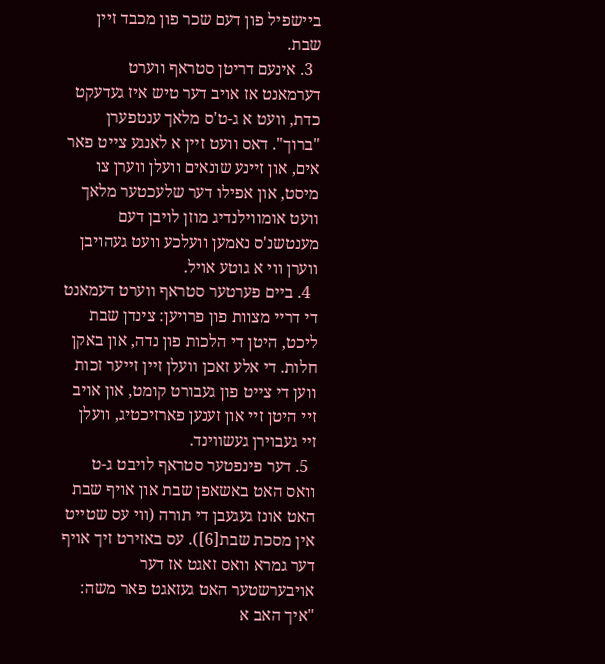ביישפיל פון דעם שכר פון מכבד זיין שבת.
  3. אינעם דריטן סטראף ווערט דערמאנט אז אויב דער טיש איז געדעקט כדת, וועט א ג-ט'ס מלאך ענטפערן "ברוך". דאס וועט זיין א לאנגע צייט פאר אים, און זיינע שונאים וועלן ווערן צו מיסט, און אפילו דער שלעכטער מלאך וועט אומווילנדיג מוזן לויבן דעם מענטשנ'ס נאמען וועלכע וועט געהויבן ווערן ווי א גוטע אויל.
  4. ביים פערטער סטראף ווערט דעמאנט די דריי מצוות פון פרויען: צינדן שבת ליכט, היטן די הלכות פון נדה, און באקן חלות. די אלע זאכן וועלן זיין זייער זכות ווען די צייט פון געבורט קומט, און אויב זיי היטן זיי און זענען פארזיכטיג, וועלן זיי געבוירן געשווינד.
  5. דער פינפטער סטראף לויבט ג-ט וואס האט באשאפן שבת און אויף שבת האט אונז געגעבן די תורה (ווי עס שטייט אין מסכת שבת[6]). עס באזירט זיך אויף דער גמרא וואס זאגט אז דער אויבערשטער האט געזאגט פאר משה: "איך האב א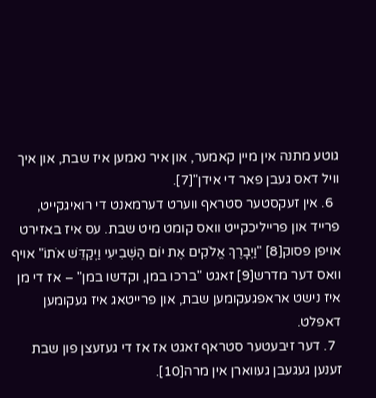גוטע מתנה אין מיין קאמער, און איר נאמען איז שבת, און איך וויל דאס געבן פאר די אידן"[7].
  6. אין זעקסטער סטראף ווערט דערמאנט די רואיגקייט, פרייד און פרייליכקייט וואס קומט מיט שבת. עס איז באזירט אויפן פסוק[8] "וַיְבָרֶךְ אֱלֹקִים אֶת יוֹם הַשְּׁבִיעִי וַיְקַדֵּשׁ אֹתוֹ" אויף וואס דער מדרש[9] זאגט "ברכו במן, וקדשו במן" – אז די מן איז נישט אראפגעקומען שבת, און פרייטאג איז געקומען דאפלט.
  7. דער זיבעטער סטראף זאגט אז אז די געזעצן פון שבת זענען געגעבן געווארן אין מרה[10].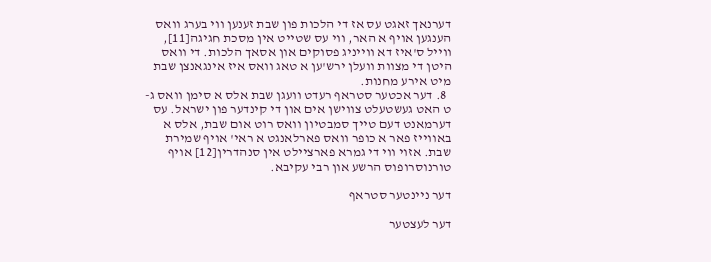דערנאך זאגט עס אז די הלכות פון שבת זענען ווי בערג וואס הענגען אויף א האר, ווי עס שטייט אין מסכת חגיגה[11], ווייל ס'איז דא ווייניג פסוקים און אסאך הלכות. די וואס היטן די מצוות וועלן ירש'ען א טאג וואס איז אינגאנצן שבת מיט אירע מחנות.
  8. דער אכטער סטראף רעדט וועגן שבת אלס א סימן וואס ג-ט האט געשטעלט צווישן אים און די קינדער פון ישראל. עס דערמאנט דעם טייך סמבטיון וואס רוט אום שבת, אלס א באווייז פאר א כופר וואס פארלאנגט א ראי' אויף שמירת שבת. אזוי ווי די גמרא פארציילט אין סנהדרין[12] אויף טורנוסרופוס הרשע און רבי עקיבא.

דער ניינטער סטראף

דער לעצטער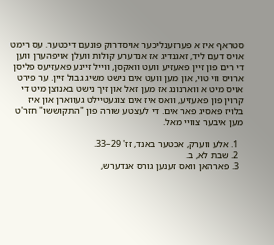סטראף איז א פערזענליכער אויסדרוק פונעם דיכטער. עס רימט אויס דעם ליד, זאגנדיג אז אנדערע קולות וועלן אויפהערן ווען די רים פון זיין פאעזיע וועט וואקסן, ווייל זיינע פאעזיעס פליסן ארויס ווי טוי, און מען וועט אים נישט משיג גבול זיין. ער פירט אויס מיט א ווארנונג אז מען זאל און זיך נישט באנוצן מיט די קרוין פון פאעזיע, וואס איז אים צוגעטיילט געווארן און איז בלויז פּאסיג פאר אים. די לעצטע שורה פון "התקוששו" חזר'ט מען איבער צוויי מאל.

  1. אלע ווערק, אכטער באנד, זז' 29–33.
  2. שבת לא, ב.
  3. פארהאן וואס זענען גורס אנדערש,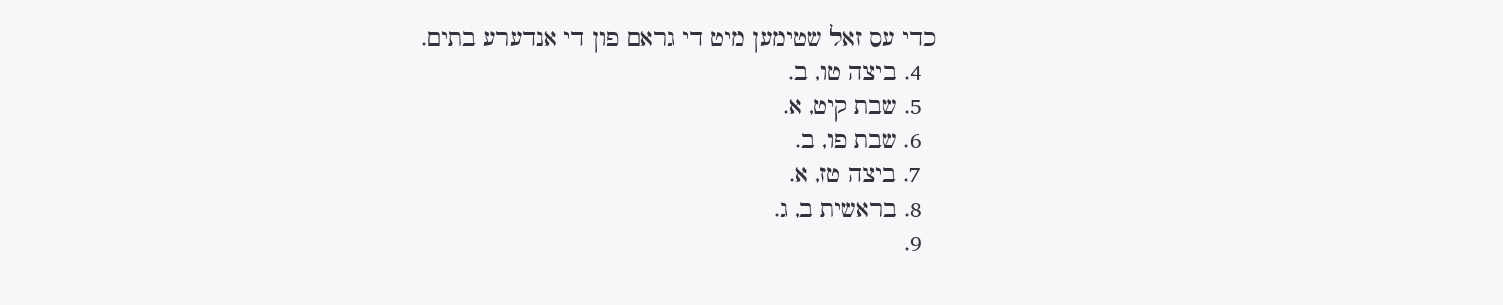כדי עס זאל שטימען מיט די גראם פון די אנדערע בתים.
  4. ביצה טו, ב.
  5. שבת קיט, א.
  6. שבת פו, ב.
  7. ביצה טז, א.
  8. בראשית ב, ג.
  9.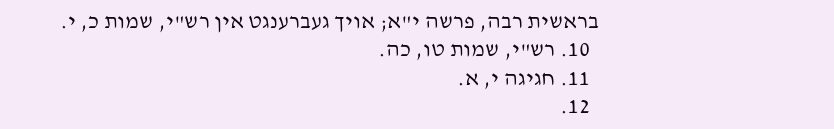בראשית רבה, פרשה י"א; אויך געברענגט אין רש"י, שמות כ, י.
  10. רש"י, שמות טו, כה.
  11. חגיגה י, א.
  12.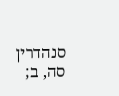סנהדרין סה, ב;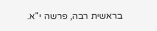בראשית רבה, פרשה י"א.